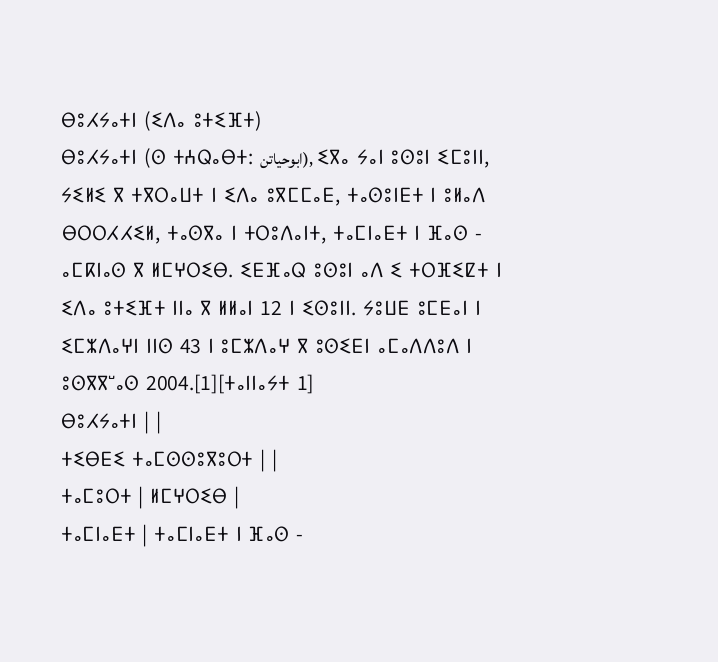ⴱⵓⵃⵢⴰⵜⵏ (ⵉⴷⴰ ⵓⵜⵉⴼⵜ)
ⴱⵓⵃⵢⴰⵜⵏ (ⵙ ⵜⵄⵕⴰⴱⵜ: ابوحياتن), ⵉⴳⴰ ⵢⴰⵏ ⵓⵙⵓⵏ ⵉⵎⵓⵏⵏ, ⵢⵉⵍⵉ ⴳ ⵜⴳⵔⴰⵡⵜ ⵏ ⵉⴷⴰ ⵓⴳⵎⵎⴰⴹ, ⵜⴰⵙⵓⵏⴹⵜ ⵏ ⵓⵍⴰⴷ ⴱⵔⵔⵃⵃⵉⵍ, ⵜⴰⵙⴳⴰ ⵏ ⵜⵔⵓⴷⴰⵏⵜ, ⵜⴰⵎⵏⴰⴹⵜ ⵏ ⴼⴰⵙ - ⴰⵎⴽⵏⴰⵙ ⴳ ⵍⵎⵖⵔⵉⴱ. ⵉⴹⴼⴰⵕ ⵓⵙⵓⵏ ⴰⴷ ⵉ ⵜⵔⴼⵉⵇⵜ ⵏ ⵉⴷⴰ ⵓⵜⵉⴼⵜ ⵏⵏⴰ ⴳ ⵍⵍⴰⵏ 12 ⵏ ⵉⵙⵓⵏⵏ. ⵢⵓⵡⴹ ⵓⵎⴹⴰⵏ ⵏ ⵉⵎⵣⴷⴰⵖⵏ ⵏⵏⵙ 43 ⵏ ⵓⵎⵣⴷⴰⵖ ⴳ ⵓⵙⵉⴹⵏ ⴰⵎⴰⴷⴷⵓⴷ ⵏ ⵓⵙⴳⴳⵯⴰⵙ 2004.[1][ⵜⴰⵏⵏⴰⵢⵜ 1]
ⴱⵓⵃⵢⴰⵜⵏ | |
ⵜⵉⴱⴹⵉ ⵜⴰⵎⵙⵙⵓⴳⵓⵔⵜ | |
ⵜⴰⵎⵓⵔⵜ | ⵍⵎⵖⵔⵉⴱ |
ⵜⴰⵎⵏⴰⴹⵜ | ⵜⴰⵎⵏⴰⴹⵜ ⵏ ⴼⴰⵙ -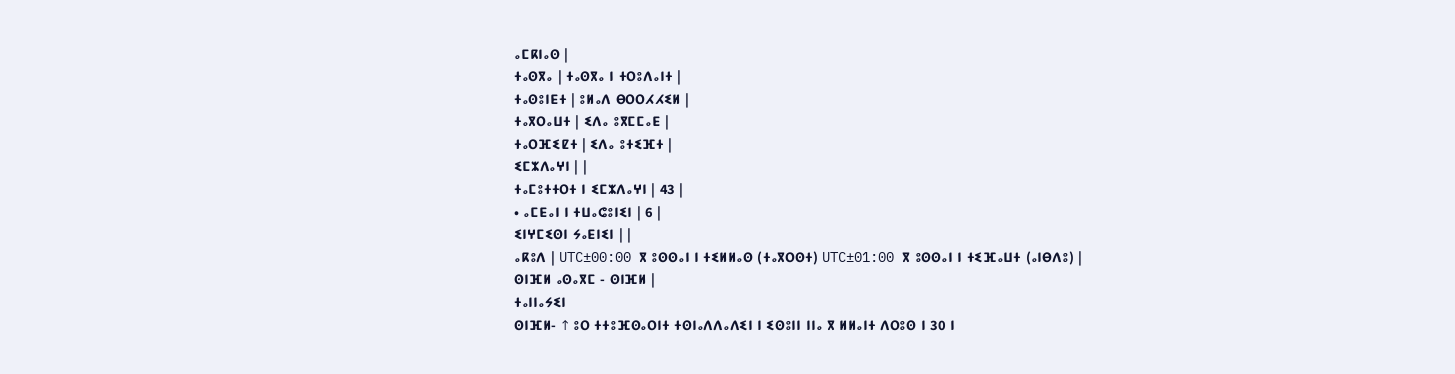ⴰⵎⴽⵏⴰⵙ |
ⵜⴰⵙⴳⴰ | ⵜⴰⵙⴳⴰ ⵏ ⵜⵔⵓⴷⴰⵏⵜ |
ⵜⴰⵙⵓⵏⴹⵜ | ⵓⵍⴰⴷ ⴱⵔⵔⵃⵃⵉⵍ |
ⵜⴰⴳⵔⴰⵡⵜ | ⵉⴷⴰ ⵓⴳⵎⵎⴰⴹ |
ⵜⴰⵔⴼⵉⵇⵜ | ⵉⴷⴰ ⵓⵜⵉⴼⵜ |
ⵉⵎⵣⴷⴰⵖⵏ | |
ⵜⴰⵎⵓⵜⵜⵔⵜ ⵏ ⵉⵎⵣⴷⴰⵖⵏ | 43 |
• ⴰⵎⴹⴰⵏ ⵏ ⵜⵡⴰⵛⵓⵏⵉⵏ | 6 |
ⵉⵏⵖⵎⵉⵙⵏ ⵢⴰⴹⵏⵉⵏ | |
ⴰⴽⵓⴷ | UTC±00:00 ⴳ ⵓⵙⵙⴰⵏ ⵏ ⵜⵉⵍⵍⴰⵙ (ⵜⴰⴳⵔⵙⵜ) UTC±01:00 ⴳ ⵓⵙⵙⴰⵏ ⵏ ⵜⵉⴼⴰⵡⵜ (ⴰⵏⴱⴷⵓ) |
ⵙⵏⴼⵍ ⴰⵙⴰⴳⵎ - ⵙⵏⴼⵍ |
ⵜⴰⵏⵏⴰⵢⵉⵏ
ⵙⵏⴼⵍ- ↑ ⵓⵔ ⵜⵜⵓⴼⵙⴰⵔⵏⵜ ⵜⵙⵏⴰⴷⴷⴰⴷⵉⵏ ⵏ ⵉⵙⵓⵏⵏ ⵏⵏⴰ ⴳ ⵍⵍⴰⵏⵜ ⴷⵔⵓⵙ ⵏ 30 ⵏ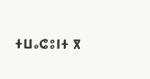ⵜⵡⴰⵛⵓⵏⵜ ⴳ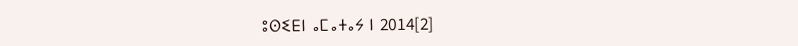ⵓⵙⵉⴹⵏ ⴰⵎⴰⵜⴰⵢ ⵏ 2014[2]